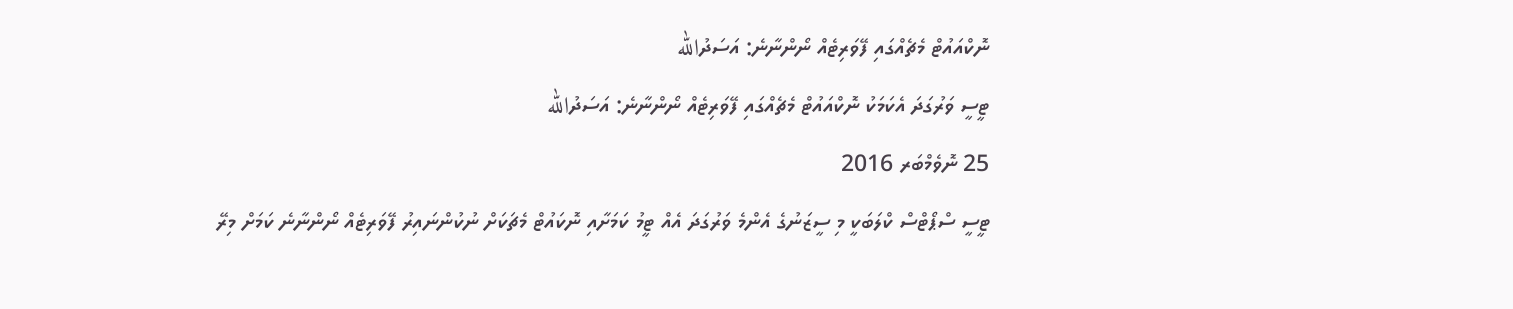ނޮކްއައުޓް މެޗެއްގައި ފޭވަރިޓެއް ނޯންނާނެ: އަސަދުالله
ޓީސީ ވަރުގަދަ އެކަމަކު ނޮކްއައުޓް މެޗެއްގައި ފޭވަރިޓެއް ނޯންނާނެ: އަސަދުالله
25 ނޮވެމްބަރ 2016
ޓީސީ ސްޕޯޓްސް ކްލަބަކީ މި ސީޒަނުގެ އެންމެ ވަރުގަދަ އެއް ޓީމު ކަމަށާއި ނޮކައުޓް މެޗަކަށް ނުކުންނައިރު ފޭވަރިޓެއް ނޯންނާނެ ކަމަށް މިރޭ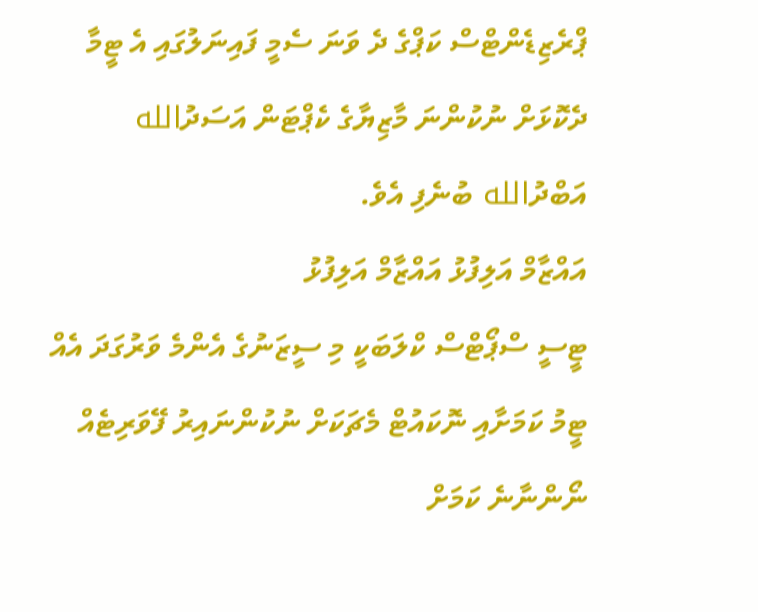ޕްރެޒިޑެންޓްސް ކަޕްގެ ދެ ވަނަ ސެމީ ފައިނަލުގައި އެ ޓީމާ ދެކޮޅަށް ނުކުންނަ މާޒިޔާގެ ކެޕްޓަން އަސަދުالله އަބްދުالله ބުނެފި އެވެ.
އައްޒާމް އަލިފުޅު އައްޒާމް އަލިފުޅު
ޓީސީ ސްޕޯޓްސް ކްލަބަކީ މި ސީޒަނުގެ އެންމެ ވަރުގަދަ އެއް ޓީމު ކަމަށާއި ނޮކައުޓް މެޗަކަށް ނުކުންނައިރު ފޭވަރިޓެއް ނޯންނާނެ ކަމަށް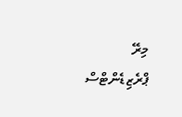މިރޭ ޕްރެޒިޑެންޓްސް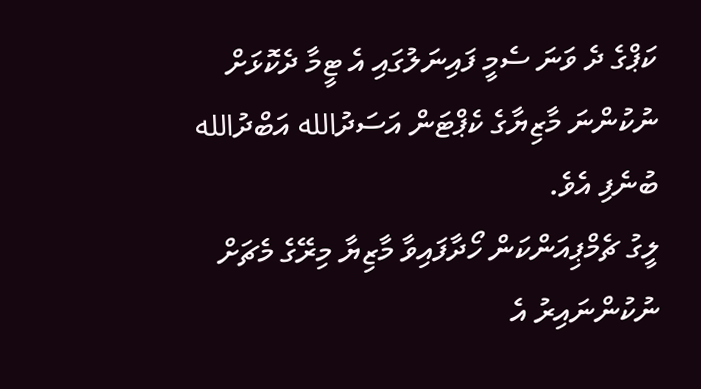ކަޕްގެ ދެ ވަނަ ސެމީ ފައިނަލުގައި އެ ޓީމާ ދެކޮޅަށް ނުކުންނަ މާޒިޔާގެ ކެޕްޓަން އަސަދުالله އަބްދުالله ބުނެފި އެވެ.
ލީގު ޗެމްޕިއަންކަން ހޯދާފައިވާ މާޒިޔާ މިރޭގެ މެޗަށް ނުކުންނައިރު އެ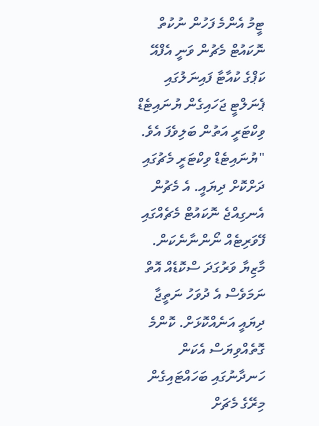ޓީމު އެންމެ ފަހުން ނުކުތް ނޮކައުޓް މެޗުން ވަނީ އެފްއޭ ކަޕްގެ ކުއާޓާ ފައިނަލުގައި ޕެނަލްޓީ ޖަހައިގެން ޔުނައިޓެޑް ވިކްޓަރީ އަތުން ބަލިވެފަ އެވެ.
"ޔުނައިޓެޑް ވިކްޓަރީ މެޗުގައި ދަށްކޮށް ދިޔައީ. އެ މެޗުން އެނގިއްޖެ ނޮކައުޓް މެޗެއްގައި ފޭވަރިޓެއް ނޯންނާނެކަން. މާޒިޔާ ވަރުގަދަ ސްކޮޑެއް އޮތް ނަމަވެސް އެ ދުވަހު ނަތީޖާ ދިޔައީ އަނެއްކޮޅަށް. ކޮންމެ ގޮތެއްވިޔަސް އެކަން ހަނދާނުގައި ބަހައްޓައިގެން މިރޭގެ މެޗަށް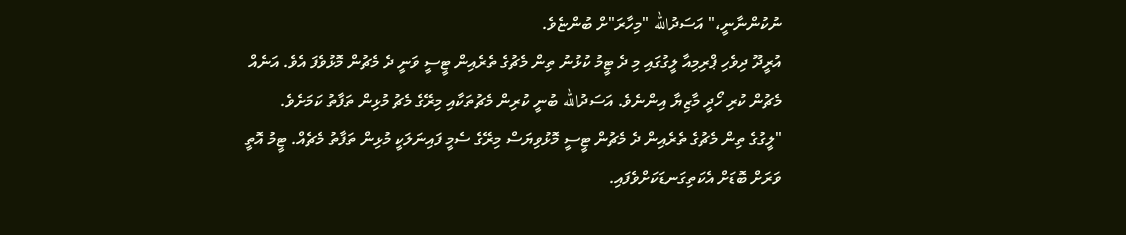ނުކުންނާނީ،" އަސަދުالله "މިހާރަ"ށް ބުންޏެވެ.
އުރީދޫ ދިވެހި ޕްރިމިއާ ލީގުގައި މި ދެ ޓީމު ކުޅުނު ތިން މެޗުގެ ތެރެއިން ޓީސީ ވަނީ ދެ މެޗުން މޮޅުވެފަ އެވެ. އަނެއް މެޗުން ކުރި ހޯދީ މާޒިޔާ އިންނެވެ. އަސަދުالله ބުނީ ކުރިން މެޗުތަކާއި މިރޭގެ މެޗު މުޅިން ތަފާތު ކަމަށެވެ.
"ލީގުގެ ތިން މެޗުގެ ތެރެއިން ދެ މެޗުން ޓީސީ މޮޅުވިޔަސް މިރޭގެ ސެމީ ފައިނަލަކީ މުޅިން ތަފާތު މެޗެއް. ޓީމު އޮތީ ވަރަށް ބޮޑަށް އެކަތިގަނޑަކަށްވެފައި.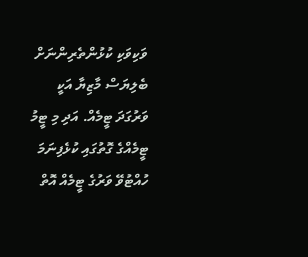ވަކިވަކި ކުޅުންތެރިންނަށް ބެލިޔަސް މާޒިޔާ އަކީ ވަރުގަދަ ޓީމެއް. އަދި މި ޓީމު ޓީމެއްގެ ގޮތުގައި ކުޅެފިނަމަ ހުއްޓުވޭ ވަރުގެ ޓީމެއް އޮތް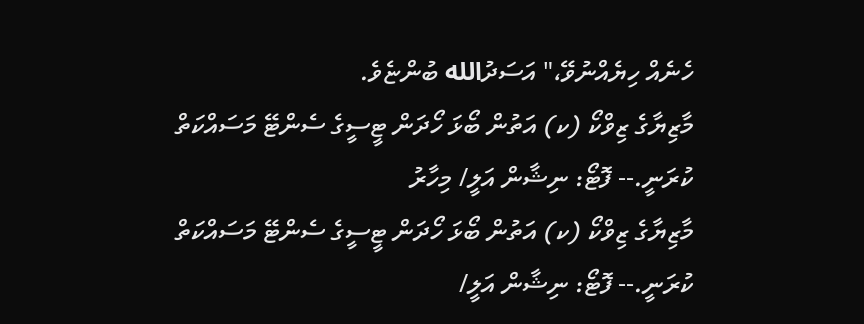ހެނެއް ހިޔެއްނުވޭ،" އަސަދުالله ބުންޏެވެ.
މާޒިޔާގެ ޒިވްކޯ (ކ) އަތުން ބޯޅަ ހޯދަން ޓީސީގެ ސެންޓޭ މަސައްކަތް ކުރަނީ.-- ފޮޓޯ: ނިޝާން އަލީ/ މިހާރު
މާޒިޔާގެ ޒިވްކޯ (ކ) އަތުން ބޯޅަ ހޯދަން ޓީސީގެ ސެންޓޭ މަސައްކަތް ކުރަނީ.-- ފޮޓޯ: ނިޝާން އަލީ/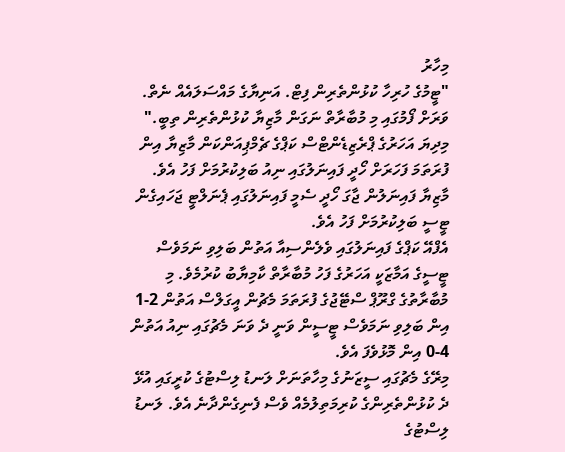މިހާރު
"ޓީމުގެ ހުރިހާ ކުޅުންތެރިން ފިޓް. އަނިޔާގެ މައްސަލައެއް ނެތް. ވަރަށް ފޯމުގައި މި މުބާރާތް ނަގަން މާޒިޔާ ކުޅުންތެރިން ތިބީ."
މިދިޔަ އަހަރުގެ ޕްރެޒިޑެންޓްސް ކަޕްގެ ޗެމްޕިއަންކަން މާޒިޔާ އިން ފުރަތަމަ ފަހަރަށް ހޯދީ ފައިނަލުގައި ނިއު ބަލިކުރުމަށް ފަހު އެވެ. މާޒިޔާ ފައިނަލުން ޖާގަ ހޯދީ ސެމީ ފައިނަލުގައި ޕެނަލްޓީ ޖަހައިގެން ޓީސީ ބަލިކުރުމަށް ފަހު އެވެ.
އެފްއޭ ކަޕްގެ ފައިނަލުގައި ވެލެންސިއާ އަތުން ބަލިވި ނަމަވެސް ޓީސީގެ އަމާޒަކީ އަހަރުގެ ފަހު މުބާރާތް ކާމިޔާބު ކުރުމެވެ. މި މުބާރާތުގެ ގްރޫޕް ސްޓޭޖުގެ ފުރަތަމަ މެޗުން އީގަލްސް އަތުން 2-1 އިން ބަލިވި ނަމަވެސް ޓީސީން ވަނީ ދެ ވަނަ މެޗުގައި ނިއު އަތުން 4-0 އިން މޮޅުވެފަ އެވެ.
މިރޭގެ މެޗުގައި ސީޒަނުގެ މިހާތަނަށް ލަނޑު ލިސްޓުގެ ކުރީގައި އުޅޭ ދެ ކުޅުންތެރިންގެ ކުރިމަތިލުމެއް ވެސް ފެނިގެންދާނެ އެވެ. ލަނޑު ލިސްޓުގެ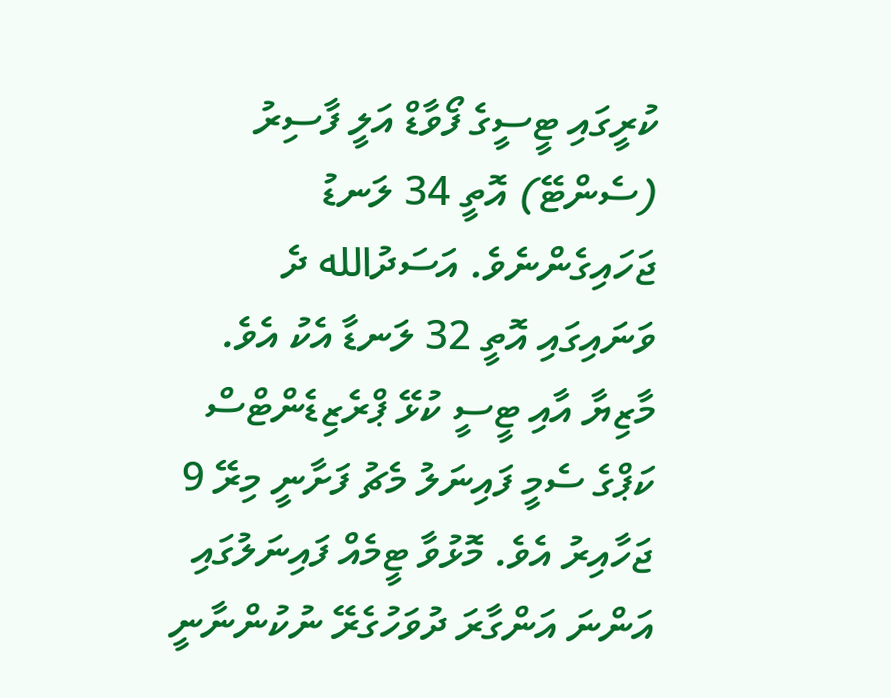ކުރީގައި ޓީސީގެ ފޯވާޑް އަލީ ފާސިރު (ސެންޓޭ) އޮތީ 34 ލަނޑު ޖަހައިގެންނެވެ. އަސަދުالله ދެ ވަނައިގައި އޮތީ 32 ލަނޑާ އެކު އެވެ.
މާޒިޔާ އާއި ޓީސީ ކުޅޭ ޕްރެޒިޑެންޓްސް ކަޕްގެ ސެމީ ފައިނަލު މެޗު ފަށާނީ މިރޭ 9 ޖަހާއިރު އެވެ. މޮޅުވާ ޓީމެއް ފައިނަލުގައި އަންނަ އަންގާރަ ދުވަހުގެރޭ ނުކުންނާނީ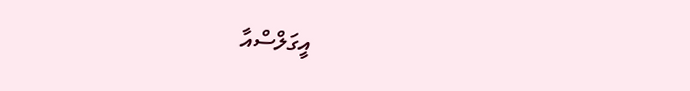އީގަލްސްއާ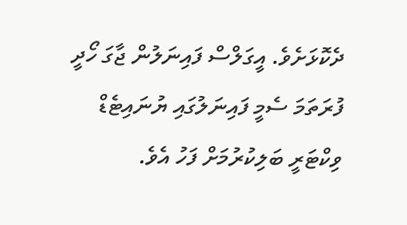ދެކޮޅަށެވެ. އީގަލްސް ފައިނަލުން ޖާގަ ހޯދީ ފުރަތަމަ ސެމީ ފައިނަލުގައި ޔުނައިޓެޑް ވިކްޓަރީ ބަލިކުރުމަށް ފަހު އެވެ.